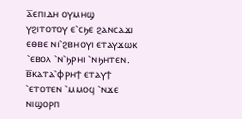ⲁ̅ⲉⲡⲓⲇⲏ ⲟⲩⲙⲏϣ ⲩϩⲓⲧⲟⲧⲟⲩ ⲉ⳿ⲥϧⲉ ϩⲁⲛⲥⲁϫⲓ ⲉⲑⲃⲉ ⲛⲓ⳿ϩⲃⲏⲟⲩⲓ ⲉⲧⲁⲩϫⲱⲕ ⳿ⲉⲃⲟⲗ ⳿ⲛ⳿ϧⲣⲏⲓ ⳿ⲛϧⲏⲧⲉⲛ.
ⲃ̅ⲕⲁⲧⲁ⳿ⲫⲣⲏϯ ⲉⲧⲁⲩϯ ⳿ⲉⲧⲟⲧⲉⲛ ⳿ⲙⲙⲟϥ ⳿ⲛϫⲉ ⲛⲓϣⲟⲣⲡ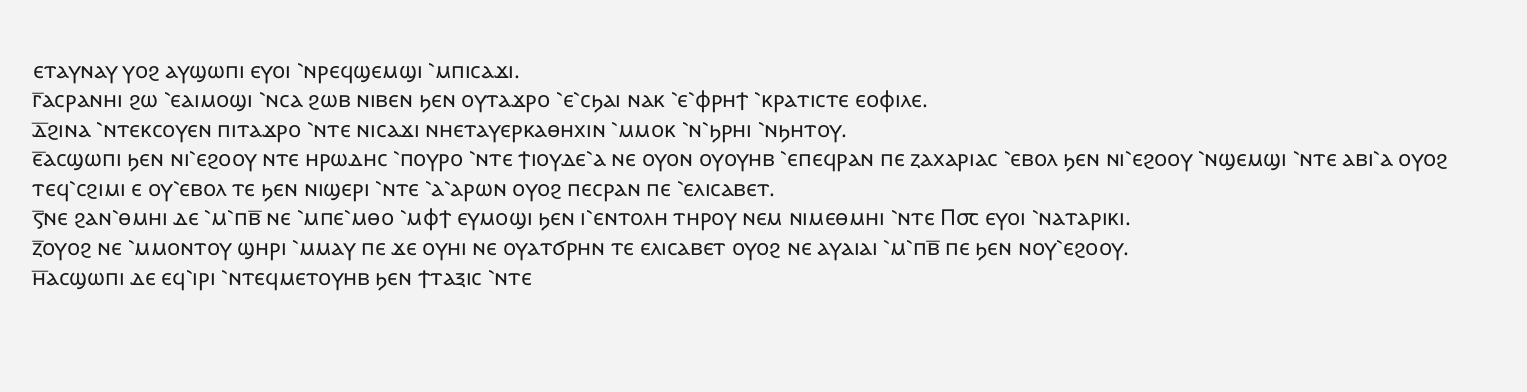ⲉⲧⲁⲩⲛⲁⲩ ⲩⲟϩ ⲁⲩϣⲱⲡⲓ ⲉⲩⲟⲓ ⳿ⲛⲣⲉϥϣⲉⲙϣⲓ ⳿ⲙⲡⲓⲥⲁϫⲓ.
ⲅ̅ⲁⲥⲣⲁⲛⲏⲓ ϩⲱ ⳿ⲉⲁⲓⲙⲟϣⲓ ⳿ⲛⲥⲁ ϩⲱⲃ ⲛⲓⲃⲉⲛ ϧⲉⲛ ⲟⲩⲧⲁϫⲣⲟ ⳿ⲉ⳿ⲥϧⲁⲓ ⲛⲁⲕ ⳿ⲉ⳿ⲫⲣⲏϯ ⳿ⲕⲣⲁⲧⲓⲥⲧⲉ ⲉⲟⲫⲓⲗⲉ.
ⲇ̅ϩⲓⲛⲁ ⳿ⲛⲧⲉⲕⲥⲟⲩⲉⲛ ⲡⲓⲧⲁϫⲣⲟ ⳿ⲛⲧⲉ ⲛⲓⲥⲁϫⲓ ⲛⲏⲉⲧⲁⲩⲉⲣⲕⲁⲑⲏⲭⲓⲛ ⳿ⲙⲙⲟⲕ ⳿ⲛ⳿ϧⲣⲏⲓ ⳿ⲛϧⲏⲧⲟⲩ.
ⲉ̅ⲁⲥϣⲱⲡⲓ ϧⲉⲛ ⲛⲓ⳿ⲉϩⲟⲟⲩ ⲛⲧⲉ ⲏⲣⲱⲇⲏⲥ ⳿ⲡⲟⲩⲣⲟ ⳿ⲛⲧⲉ ϯⲓⲟⲩⲇⲉ⳿ⲁ ⲛⲉ ⲟⲩⲟⲛ ⲟⲩⲟⲩⲏⲃ ⳿ⲉⲡⲉϥⲣⲁⲛ ⲡⲉ ⲍⲁⲭⲁⲣⲓⲁⲥ ⳿ⲉⲃⲟⲗ ϧⲉⲛ ⲛⲓ⳿ⲉϩⲟⲟⲩ ⳿ⲛϣⲉⲙϣⲓ ⳿ⲛⲧⲉ ⲁⲃⲓ⳿ⲁ ⲟⲩⲟϩ ⲧⲉϥ⳿ⲥϩⲓⲙⲓ ⲉ ⲟⲩ⳿ⲉⲃⲟⲗ ⲧⲉ ϧⲉⲛ ⲛⲓϣⲉⲣⲓ ⳿ⲛⲧⲉ ⳿ⲁ⳿ⲁⲣⲱⲛ ⲟⲩⲟϩ ⲡⲉⲥⲣⲁⲛ ⲡⲉ ⳿ⲉⲗⲓⲥⲁⲃⲉⲧ.
ⲋ̅ⲛⲉ ϩⲁⲛ⳿ⲑⲙⲏⲓ ⲇⲉ ⳿ⲙ⳿ⲡⲃ̅ ⲛⲉ ⳿ⲙⲡⲉ⳿ⲙⲑⲟ ⳿ⲙⲫϯ ⲉⲩⲙⲟϣⲓ ϧⲉⲛ ⲓ⳿ⲉⲛⲧⲟⲗⲏ ⲧⲏⲣⲟⲩ ⲛⲉⲙ ⲛⲓⲙⲉⲑⲙⲏⲓ ⳿ⲛⲧⲉ Ⲡ⳪ ⲉⲩⲟⲓ ⳿ⲛⲁⲧⲁⲣⲓⲕⲓ.
ⲍ̅ⲟⲩⲟϩ ⲛⲉ ⳿ⲙⲙⲟⲛⲧⲟⲩ ϣⲏⲣⲓ ⳿ⲙⲙⲁⲩ ⲡⲉ ϫⲉ ⲟⲩⲏⲓ ⲛⲉ ⲟⲩⲁⲧϭⲣⲏⲛ ⲧⲉ ⲉⲗⲓⲥⲁⲃⲉⲧ ⲟⲩⲟϩ ⲛⲉ ⲁⲩⲁⲓⲁⲓ ⳿ⲙ⳿ⲡⲃ̅ ⲡⲉ ϧⲉⲛ ⲛⲟⲩ⳿ⲉϩⲟⲟⲩ.
ⲏ̅ⲁⲥϣⲱⲡⲓ ⲇⲉ ⲉϥ⳿ⲓⲣⲓ ⳿ⲛⲧⲉϥⲙⲉⲧⲟⲩⲏⲃ ϧⲉⲛ ϯⲧⲁⲝⲓⲥ ⳿ⲛⲧⲉ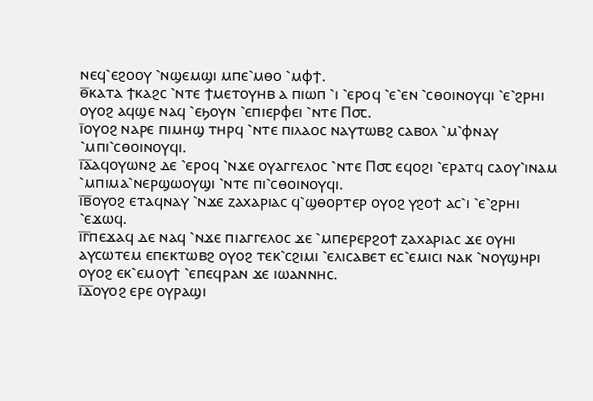ⲛⲉϥ⳿ⲉϩⲟⲟⲩ ⳿ⲛϣⲉⲙϣⲓ ⲙⲡⲉ⳿ⲙⲑⲟ ⳿ⲙⲫϯ.
ⲑ̅ⲕⲁⲧⲁ ϯⲕⲁϩⲥ ⳿ⲛⲧⲉ ϯⲙⲉⲧⲟⲩⲏⲃ ⲁ ⲡⲓⲱⲡ ⳿ⲓ ⳿ⲉⲣⲟϥ ⳿ⲉ⳿ⲉⲛ ⳿ⲥⲑⲟⲓⲛⲟⲩϥⲓ ⳿ⲉ⳿ϩⲣⲏⲓ ⲟⲩⲟϩ ⲁϥϣⲉ ⲛⲁϥ ⳿ⲉϧⲟⲩⲛ ⳿ⲉⲡⲓⲉⲣⲫⲉⲓ ⳿ⲛⲧⲉ Ⲡ⳪.
ⲓ̅ⲟⲩⲟϩ ⲛⲁⲣⲉ ⲡⲓⲙⲏϣ ⲧⲏⲣϥ ⳿ⲛⲧⲉ ⲡⲓⲗⲁⲟⲥ ⲛⲁⲩⲧⲱⲃϩ ⲥⲁⲃⲟⲗ ⳿ⲙ⳿ⲫⲛⲁⲩ ⳿ⲙⲡⲓ⳿ⲥⲑⲟⲓⲛⲟⲩϥⲓ.
ⲓ̅ⲁ̅ⲁϥⲟⲩⲱⲛϩ ⲇⲉ ⳿ⲉⲣⲟϥ ⳿ⲛϫⲉ ⲟⲩⲁⲅⲅⲉⲗⲟⲥ ⳿ⲛⲧⲉ Ⲡ⳪ ⲉϥⲟϩⲓ ⳿ⲉⲣⲁⲧϥ ⲥⲁⲟⲩ⳿ⲓⲛⲁⲙ ⳿ⲙⲡⲓⲙⲁ⳿ⲛⲉⲣϣⲱⲟⲩϣⲓ ⳿ⲛⲧⲉ ⲡⲓ⳿ⲥⲑⲟⲓⲛⲟⲩϥⲓ.
ⲓ̅ⲃ̅ⲟⲩⲟϩ ⲉⲧⲁϥⲛⲁⲩ ⳿ⲛϫⲉ ⲍⲁⲭⲁⲣⲓⲁⲥ ϥ⳿ϣⲑⲟⲣⲧⲉⲣ ⲟⲩⲟϩ ⲩϩⲟϯ ⲁⲥ⳿ⲓ ⳿ⲉ⳿ϩⲣⲏⲓ ⳿ⲉϫⲱϥ.
ⲓ̅ⲅ̅ⲡⲉϫⲁϥ ⲇⲉ ⲛⲁϥ ⳿ⲛϫⲉ ⲡⲓⲁⲅⲅⲉⲗⲟⲥ ϫⲉ ⳿ⲙⲡⲉⲣⲉⲣϩⲟϯ ⲍⲁⲭⲁⲣⲓⲁⲥ ϫⲉ ⲟⲩⲏⲓ ⲁⲩⲥⲱⲧⲉⲙ ⲉⲡⲉⲕⲧⲱⲃϩ ⲟⲩⲟϩ ⲧⲉⲕ⳿ⲥϩⲓⲙⲓ ⳿ⲉⲗⲓⲥⲁⲃⲉⲧ ⲉⲥ⳿ⲉⲙⲓⲥⲓ ⲛⲁⲕ ⳿ⲛⲟⲩϣⲏⲣⲓ ⲟⲩⲟϩ ⲉⲕ⳿ⲉⲙⲟⲩϯ ⳿ⲉⲡⲉϥⲣⲁⲛ ϫⲉ ⲓⲱⲁⲛⲛⲏⲥ.
ⲓ̅ⲇ̅ⲟⲩⲟϩ ⲉⲣⲉ ⲟⲩⲣⲁϣⲓ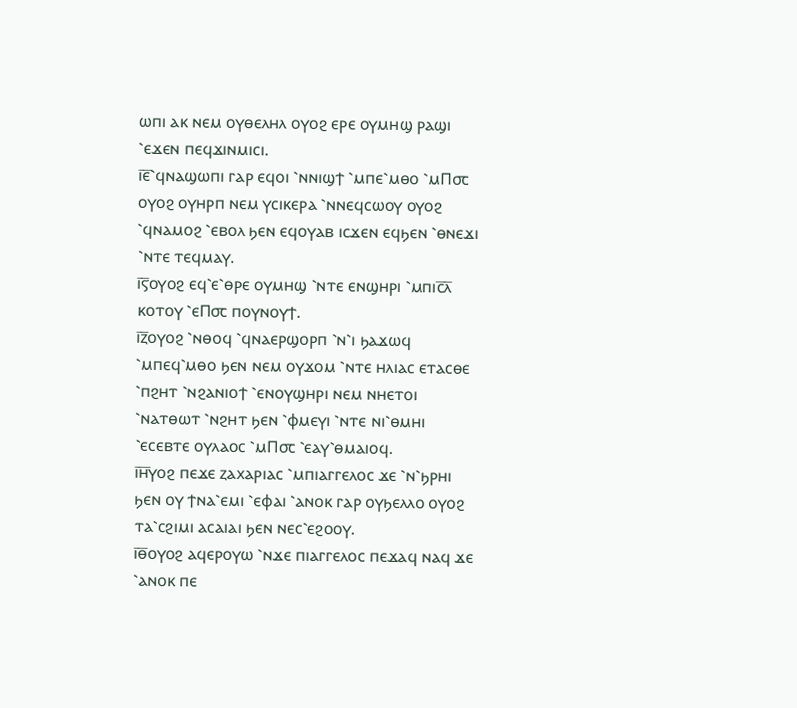ⲱⲡⲓ ⲁⲕ ⲛⲉⲙ ⲟⲩⲑⲉⲗⲏⲗ ⲟⲩⲟϩ ⲉⲣⲉ ⲟⲩⲙⲏϣ ⲣⲁϣⲓ ⳿ⲉϫⲉⲛ ⲡⲉϥϫⲓⲛⲙⲓⲥⲓ.
ⲓ̅ⲉ̅⳿ϥⲛⲁϣⲱⲡⲓ ⲅⲁⲣ ⲉϥⲟⲓ ⳿ⲛⲛⲓϣϯ ⳿ⲙⲡⲉ⳿ⲙⲑⲟ ⳿ⲙⲠ⳪ ⲟⲩⲟϩ ⲟⲩⲏⲣⲡ ⲛⲉⲙ ⲩⲥⲓⲕⲉⲣⲁ ⳿ⲛⲛⲉϥⲥⲱⲟⲩ ⲟⲩⲟϩ ⳿ϥⲛⲁⲙⲟϩ ⳿ⲉⲃⲟⲗ ϧⲉⲛ ⲉϥⲟⲩⲁⲃ ⲓⲥϫⲉⲛ ⲉϥϧⲉⲛ ⳿ⲑⲛⲉϫⲓ ⳿ⲛⲧⲉ ⲧⲉϥⲙⲁⲩ.
ⲓ̅ⲋ̅ⲟⲩⲟϩ ⲉϥ⳿ⲉ⳿ⲑⲣⲉ ⲟⲩⲙⲏϣ ⳿ⲛⲧⲉ ⲉⲛϣⲏⲣⲓ ⳿ⲙⲡⲓⲥ̅ⲗ̅ ⲕⲟⲧⲟⲩ ⳿ⲉⲠ⳪ ⲡⲟⲩⲛⲟⲩϯ.
ⲓ̅ⲍ̅ⲟⲩⲟϩ ⳿ⲛⲑⲟϥ ⳿ϥⲛⲁⲉⲣϣⲟⲣⲡ ⳿ⲛ⳿ⲓ ϧⲁϫⲱϥ ⳿ⲙⲡⲉϥ⳿ⲙⲑⲟ ϧⲉⲛ ⲛⲉⲙ ⲟⲩϫⲟⲙ ⳿ⲛⲧⲉ ⲏⲗⲓⲁⲥ ⲉⲧⲁⲥⲑⲉ ⳿ⲡϩⲏⲧ ⳿ⲛϩⲁⲛⲓⲟϯ ⳿ⲉⲛⲟⲩϣⲏⲣⲓ ⲛⲉⲙ ⲛⲏⲉⲧⲟⲓ ⳿ⲛⲁⲧⲑⲱⲧ ⳿ⲛϩⲏⲧ ϧⲉⲛ ⳿ⲫⲙⲉⲩⲓ ⳿ⲛⲧⲉ ⲛⲓ⳿ⲑⲙⲏⲓ ⳿ⲉⲥⲉⲃⲧⲉ ⲟⲩⲗⲁⲟⲥ ⳿ⲙⲠ⳪ ⳿ⲉⲁⲩ⳿ⲑⲙⲁⲓⲟϥ.
ⲓ̅ⲏ̅ⲩⲟϩ ⲡⲉϫⲉ ⲍⲁⲭⲁⲣⲓⲁⲥ ⳿ⲙⲡⲓⲁⲅⲅⲉⲗⲟⲥ ϫⲉ ⳿ⲛ⳿ϧⲣⲏⲓ ϧⲉⲛ ⲟⲩ ϯⲛⲁ⳿ⲉⲙⲓ ⳿ⲉⲫⲁⲓ ⳿ⲁⲛⲟⲕ ⲅⲁⲣ ⲟⲩϧⲉⲗⲗⲟ ⲟⲩⲟϩ ⲧⲁ⳿ⲥϩⲓⲙⲓ ⲁⲥⲁⲓⲁⲓ ϧⲉⲛ ⲛⲉⲥ⳿ⲉϩⲟⲟⲩ.
ⲓ̅ⲑ̅ⲟⲩⲟϩ ⲁϥⲉⲣⲟⲩⲱ ⳿ⲛϫⲉ ⲡⲓⲁⲅⲅⲉⲗⲟⲥ ⲡⲉϫⲁϥ ⲛⲁϥ ϫⲉ ⳿ⲁⲛⲟⲕ ⲡⲉ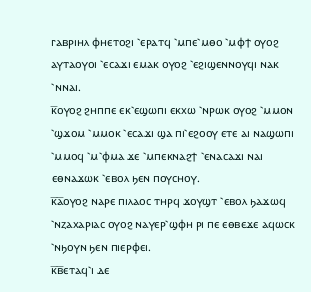ⲅⲁⲃⲣⲓⲏⲗ ⲫⲏⲉⲧⲟϩⲓ ⳿ⲉⲣⲁⲧϥ ⳿ⲙⲡⲉ⳿ⲙⲑⲟ ⳿ⲙⲫϯ ⲟⲩⲟϩ ⲁⲩⲧⲁⲟⲩⲟⲓ ⳿ⲉⲥⲁϫⲓ ⲉⲙⲁⲕ ⲟⲩⲟϩ ⳿ⲉϩⲓϣⲉⲛⲛⲟⲩϥⲓ ⲛⲁⲕ ⳿ⲛⲛⲁⲓ.
ⲕ̅ⲟⲩⲟϩ ϩⲏⲡⲡⲉ ⲉⲕ⳿ⲉϣⲱⲡⲓ ⲉⲕⲭⲱ ⳿ⲛⲣⲱⲕ ⲟⲩⲟϩ ⳿ⲙⲙⲟⲛ ⳿ϣϫⲟⲙ ⳿ⲙⲙⲟⲕ ⳿ⲉⲥⲁϫⲓ ϣⲁ ⲡⲓ⳿ⲉϩⲟⲟⲩ ⲉⲧⲉ ⲁⲓ ⲛⲁϣⲱⲡⲓ ⳿ⲙⲙⲟϥ ⳿ⲙ⳿ⲫⲙⲁ ϫⲉ ⳿ⲙⲡⲉⲕⲛⲁϩϯ ⳿ⲉⲛⲁⲥⲁϫⲓ ⲛⲁⲓ ⲉⲑⲛⲁϫⲱⲕ ⳿ⲉⲃⲟⲗ ϧⲉⲛ ⲡⲟⲩⲥⲏⲟⲩ.
ⲕ̅ⲁ̅ⲟⲩⲟϩ ⲛⲁⲣⲉ ⲡⲓⲗⲁⲟⲥ ⲧⲏⲣϥ ϫⲟⲩϣⲧ ⳿ⲉⲃⲟⲗ ϧⲁϫⲱϥ ⳿ⲛⲍⲁⲭⲁⲣⲓⲁⲥ ⲟⲩⲟϩ ⲛⲁⲩⲉⲣ⳿ϣⲫⲏ ⲣⲓ ⲡⲉ ⲉⲑⲃⲉϫⲉ ⲁϥⲱⲥⲕ ⳿ⲛϧⲟⲩⲛ ϧⲉⲛ ⲡⲓⲉⲣⲫⲉⲓ.
ⲕ̅ⲃ̅ⲉⲧⲁϥ⳿ⲓ ⲇⲉ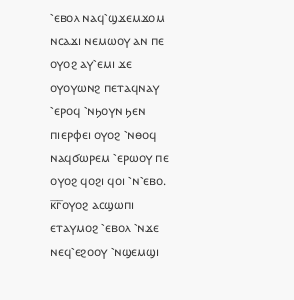⳿ⲉⲃⲟⲗ ⲛⲁϥ⳿ϣϫⲉⲙϫⲟⲙ ⲛⲥⲁϫⲓ ⲛⲉⲙⲱⲟⲩ ⲁⲛ ⲡⲉ ⲟⲩⲟϩ ⲁⲩ⳿ⲉⲙⲓ ϫⲉ ⲟⲩⲟⲩⲱⲛϩ ⲡⲉⲧⲁϥⲛⲁⲩ ⳿ⲉⲣⲟϥ ⳿ⲛϧⲟⲩⲛ ϧⲉⲛ ⲡⲓⲉⲣⲫⲉⲓ ⲟⲩⲟϩ ⳿ⲛⲑⲟϥ ⲛⲁϥϭⲱⲣⲉⲙ ⳿ⲉⲣⲱⲟⲩ ⲡⲉ ⲟⲩⲟϩ ϥⲟϩⲓ ϥⲟⲓ ⳿ⲛ⳿ⲉⲃⲟ.
ⲕ̅ⲅ̅ⲟⲩⲟϩ ⲁⲥϣⲱⲡⲓ ⲉⲧⲁⲩⲙⲟϩ ⳿ⲉⲃⲟⲗ ⳿ⲛϫⲉ ⲛⲉϥ⳿ⲉϩⲟⲟⲩ ⳿ⲛϣⲉⲙϣⲓ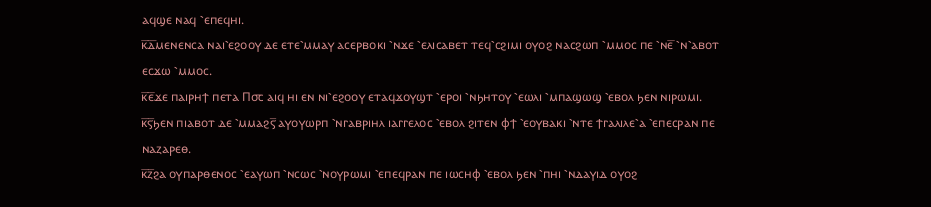ⲁϥϣⲉ ⲛⲁϥ ⳿ⲉⲡⲉϥⲏⲓ.
ⲕ̅ⲇ̅ⲙⲉⲛⲉⲛⲥⲁ ⲛⲁⲓ⳿ⲉϩⲟⲟⲩ ⲇⲉ ⲉⲧⲉ⳿ⲙⲙⲁⲩ ⲁⲥⲉⲣⲃⲟⲕⲓ ⳿ⲛϫⲉ ⳿ⲉⲗⲓⲥⲁⲃⲉⲧ ⲧⲉϥ⳿ⲥϩⲓⲙⲓ ⲟⲩⲟϩ ⲛⲁⲥϩⲱⲡ ⳿ⲙⲙⲟⲥ ⲡⲉ ⳿ⲛⲉ̅ ⳿ⲛ⳿ⲁⲃⲟⲧ ⲉⲥϫⲱ ⳿ⲙⲙⲟⲥ.
ⲕ̅ⲉ̅ϫⲉ ⲡⲁⲓⲣⲏϯ ⲡⲉⲧⲁ Ⲡ⳪ ⲁⲓϥ ⲏⲓ ⲉⲛ ⲛⲓ⳿ⲉϩⲟⲟⲩ ⲉⲧⲁϥϫⲟⲩϣⲧ ⳿ⲉⲣⲟⲓ ⳿ⲛϧⲏⲧⲟⲩ ⳿ⲉⲱⲗⲓ ⳿ⲙⲡⲁϣⲱϣ ⳿ⲉⲃⲟⲗ ϧⲉⲛ ⲛⲓⲣⲱⲙⲓ.
ⲕ̅ⲋ̅ϧⲉⲛ ⲡⲓⲁⲃⲟⲧ ⲇⲉ ⳿ⲙⲙⲁϩⲋ̅ ⲁⲩⲟⲩⲱⲣⲡ ⳿ⲛⲅⲁⲃⲣⲓⲏⲗ ⲓⲁⲅⲅⲉⲗⲟⲥ ⳿ⲉⲃⲟⲗ ϩⲓⲧⲉⲛ ⲫϯ ⳿ⲉⲟⲩⲃⲁⲕⲓ ⳿ⲛⲧⲉ ϯⲅⲁⲗⲓⲗⲉ⳿ⲁ ⳿ⲉⲡⲉⲥⲣⲁⲛ ⲡⲉ ⲛⲁⲍⲁⲣⲉⲑ.
ⲕ̅ⲍ̅ϩⲁ ⲟⲩⲡⲁⲣⲑⲉⲛⲟⲥ ⳿ⲉⲁⲩⲱⲡ ⳿ⲛⲥⲱⲥ ⳿ⲛⲟⲩⲣⲱⲙⲓ ⳿ⲉⲡⲉϥⲣⲁⲛ ⲡⲉ ⲓⲱⲥⲏⲫ ⳿ⲉⲃⲟⲗ ϧⲉⲛ ⳿ⲡⲏⲓ ⳿ⲛⲇⲁⲩⲓⲇ ⲟⲩⲟϩ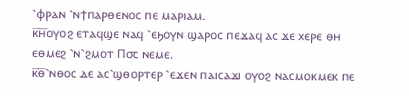⳿ⲫⲣⲁⲛ ⳿ⲛϯⲡⲁⲣⲑⲉⲛⲟⲥ ⲡⲉ ⲙⲁⲣⲓⲁⲙ.
ⲕ̅ⲏ̅ⲟⲩⲟϩ ⲉⲧⲁϥϣⲉ ⲛⲁϥ ⳿ⲉϧⲟⲩⲛ ϣⲁⲣⲟⲥ ⲡⲉϫⲁϥ ⲁⲥ ϫⲉ ⲭⲉⲣⲉ ⲑⲏ ⲉⲑⲙⲉϩ ⳿ⲛ⳿ϩⲙⲟⲧ Ⲡ⳪ ⲛⲉⲙⲉ.
ⲕ̅ⲑ̅⳿ⲛⲑⲟⲥ ⲇⲉ ⲁⲥ⳿ϣⲑⲟⲣⲧⲉⲣ ⳿ⲉϫⲉⲛ ⲡⲁⲓⲥⲁϫⲓ ⲟⲩⲟϩ ⲛⲁⲥⲙⲟⲕⲙⲉⲕ ⲡⲉ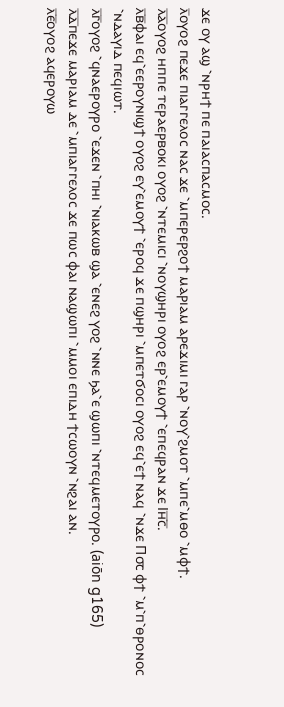ϫⲉ ⲟⲩ ⲁϣ ⳿ⲛⲣⲏϯ ⲡⲉ ⲡⲁⲓⲁⲥⲡⲁⲥⲙⲟⲥ.
ⲗ̅ⲟⲩⲟϩ ⲡⲉϫⲉ ⲡⲓⲁⲅⲅⲉⲗⲟⲥ ⲛⲁⲥ ϫⲉ ⳿ⲙⲡⲉⲣⲉⲣϩⲟϯ ⲙⲁⲣⲓⲁⲙ ⲁⲣⲉϫⲓⲙⲓ ⲅⲁⲣ ⳿ⲛⲟⲩ⳿ϩⲙⲟⲧ ⳿ⲙⲡⲉ⳿ⲙⲑⲟ ⳿ⲙⲫϯ.
ⲗ̅ⲁ̅ⲟⲩⲟϩ ⲏⲡⲡⲉ ⲧⲉⲣⲁⲉⲣⲃⲟⲕⲓ ⲟⲩⲟϩ ⳿ⲛⲧⲉⲙⲓⲥⲓ ⳿ⲛⲟⲩϣⲏⲣⲓ ⲟⲩⲟϩ ⲉⲣ⳿ⲉⲙⲟⲩϯ ⳿ⲉⲡⲉϥⲣⲁⲛ ϫⲉ Ⲓⲏ̅ⲥ̅.
ⲗ̅ⲃ̅ⲫⲁⲓ ⲉϥ⳿ⲉⲉⲣⲟⲩⲛⲓϣϯ ⲟⲩⲟϩ ⲉⲩ⳿ⲉⲙⲟⲩϯ ⳿ⲉⲣⲟϥ ϫⲉ ⲡϣⲏⲣⲓ ⳿ⲙⲡⲉⲧϭⲟⲥⲓ ⲟⲩⲟϩ ⲉϥ⳿ⲉϯ ⲛⲁϥ ⳿ⲛϫⲉ Ⲡ⳪ ⲫϯ ⳿ⲙ⳿ⲡ⳿ⲑⲣⲟⲛⲟⲥ ⳿ⲛⲇⲁⲩⲓⲇ ⲡⲉϥⲓⲱⲧ.
ⲗ̅ⲅ̅ⲟⲩⲟϩ ⳿ϥⲛⲁⲉⲣⲟⲩⲣⲟ ⳿ⲉϫⲉⲛ ⳿ⲡⲏⲓ ⳿ⲛⲓⲁⲕⲱⲃ ϣⲁ ⳿ⲉⲛⲉϩ ⲩⲟϩ ⳿ⲛⲛⲉ ϧⲁ⳿ⲉ ϣⲱⲡⲓ ⳿ⲛⲧⲉϥⲙⲉⲧⲟⲩⲣⲟ. (aiōn g165)
ⲗ̅ⲇ̅ⲡⲉϫⲉ ⲙⲁⲣⲓⲁⲙ ⲇⲉ ⳿ⲙⲡⲓⲁⲅⲅⲉⲗⲟⲥ ϫⲉ ⲡⲱⲥ ⲫⲁⲓ ⲛⲁϣⲱⲡⲓ ⳿ⲙⲙⲟⲓ ⲉⲡⲓⲇⲏ ϯⲥⲱⲟⲩⲛ ⳿ⲛϩⲁⲓ ⲁⲛ.
ⲗ̅ⲉ̅ⲟⲩⲟϩ ⲁϥⲉⲣⲟⲩⲱ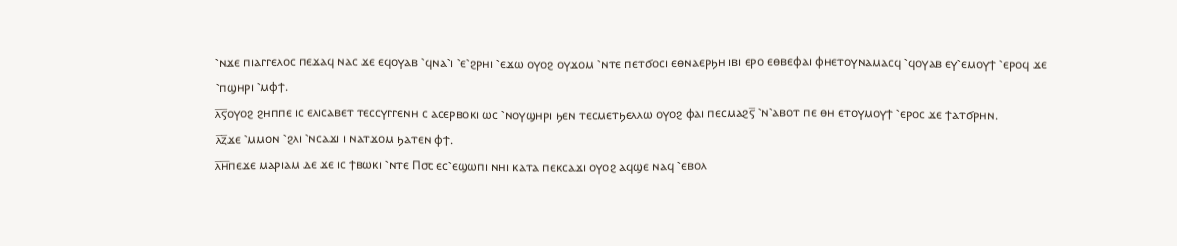⳿ⲛϫⲉ ⲡⲓⲁⲅⲅⲉⲗⲟⲥ ⲡⲉϫⲁϥ ⲛⲁⲥ ϫⲉ ⲉϥⲟⲩⲁⲃ ⳿ϥⲛⲁ⳿ⲓ ⳿ⲉ⳿ϩⲣⲏⲓ ⳿ⲉϫⲱ ⲟⲩⲟϩ ⲟⲩϫⲟⲙ ⳿ⲛⲧⲉ ⲡⲉⲧϭⲟⲥⲓ ⲉⲑⲛⲁⲉⲣϧⲏ ⲓⲃⲓ ⲉⲣⲟ ⲉⲑⲃⲉⲫⲁⲓ ⲫⲏⲉⲧⲟⲩⲛⲁⲙⲁⲥϥ ⳿ϥⲟⲩⲁⲃ ⲉⲩ⳿ⲉⲙⲟⲩϯ ⳿ⲉⲣⲟϥ ϫⲉ ⳿ⲡϣⲏⲣⲓ ⳿ⲙⲫϯ.
ⲗ̅ⲋ̅ⲟⲩⲟϩ ϩⲏⲡⲡⲉ ⲓⲥ ⲉⲗⲓⲥⲁⲃⲉⲧ ⲧⲉⲥⲥⲩⲅⲅⲉⲛⲏ ⲥ ⲁⲥⲉⲣⲃⲟⲕⲓ ⲱⲥ ⳿ⲛⲟⲩϣⲏⲣⲓ ϧⲉⲛ ⲧⲉⲥⲙⲉⲧϧⲉⲗⲗⲱ ⲟⲩⲟϩ ⲫⲁⲓ ⲡⲉⲥⲙⲁϩⲋ̅ ⳿ⲛ⳿ⲁⲃⲟⲧ ⲡⲉ ⲑⲏ ⲉⲧⲟⲩⲙⲟⲩϯ ⳿ⲉⲣⲟⲥ ϫⲉ ϯⲁⲧϭⲣⲏⲛ.
ⲗ̅ⲍ̅ϫⲉ ⳿ⲙⲙⲟⲛ ⳿ϩⲗⲓ ⳿ⲛⲥⲁϫⲓ ⲓ ⲛⲁⲧϫⲟⲙ ϧⲁⲧⲉⲛ ⲫϯ.
ⲗ̅ⲏ̅ⲡⲉϫⲉ ⲙⲁⲣⲓⲁⲙ ⲇⲉ ϫⲉ ⲓⲥ ϯⲃⲱⲕⲓ ⳿ⲛⲧⲉ Ⲡ⳪ ⲉⲥ⳿ⲉϣⲱⲡⲓ ⲛⲏⲓ ⲕⲁⲧⲁ ⲡⲉⲕⲥⲁϫⲓ ⲟⲩⲟϩ ⲁϥϣⲉ ⲛⲁϥ ⳿ⲉⲃⲟⲗ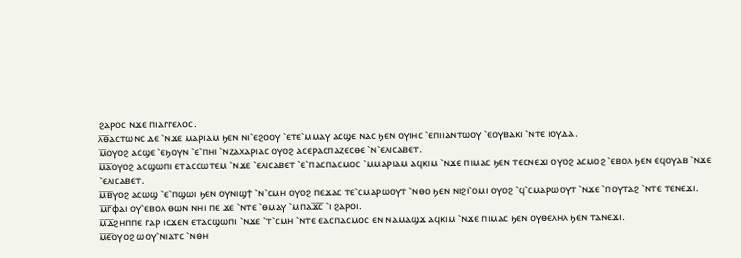ϩⲁⲣⲟⲥ ⲛϫⲉ ⲡⲓⲁⲅⲅⲉⲗⲟⲥ.
ⲗ̅ⲑ̅ⲁⲥⲧⲱⲛⲥ ⲇⲉ ⳿ⲛϫⲉ ⲙⲁⲣⲓⲁⲙ ϧⲉⲛ ⲛⲓ⳿ⲉϩⲟⲟⲩ ⳿ⲉⲧⲉ⳿ⲙⲙⲁⲩ ⲁⲥϣⲉ ⲛⲁⲥ ϧⲉⲛ ⲟⲩⲓⲏⲥ ⳿ⲉⲡⲓⲓⲁⲛⲧⲱⲟⲩ ⳿ⲉⲟⲩⲃⲁⲕⲓ ⳿ⲛⲧⲉ ⲓⲟⲩⲇⲁ.
ⲙ̅ⲟⲩⲟϩ ⲁⲥϣⲉ ⳿ⲉϧⲟⲩⲛ ⳿ⲉ⳿ⲡⲏⲓ ⳿ⲛⲍⲁⲭⲁⲣⲓⲁⲥ ⲟⲩⲟϩ ⲁⲥⲉⲣⲁⲥⲡⲁⲍⲉⲥⲑⲉ ⳿ⲛ⳿ⲉⲗⲓⲥⲁⲃⲉⲧ.
ⲙ̅ⲁ̅ⲟⲩⲟϩ ⲁⲥϣⲱⲡⲓ ⲉⲧⲁⲥⲥⲱⲧⲉⲙ ⳿ⲛϫⲉ ⳿ⲉⲗⲓⲥⲁⲃⲉⲧ ⳿ⲉ⳿ⲡⲁⲥⲡⲁⲥⲙⲟⲥ ⳿ⲙⲙⲁⲣⲓⲁⲙ ⲁϥⲕⲓⲙ ⳿ⲛϫⲉ ⲡⲓⲙⲁⲥ ϧⲉⲛ ⲧⲉⲥⲛⲉϫⲓ ⲟⲩⲟϩ ⲁⲥⲙⲟϩ ⳿ⲉⲃⲟⲗ ϧⲉⲛ ⲉϥⲟⲩⲁⲃ ⳿ⲛϫⲉ ⳿ⲉⲗⲓⲥⲁⲃⲉⲧ.
ⲙ̅ⲃ̅ⲩⲟϩ ⲁⲥⲱϣ ⳿ⲉ⳿ⲡϣⲱⲓ ϧⲉⲛ ⲟⲩⲛⲓϣϯ ⳿ⲛ⳿ⲥⲙⲏ ⲟⲩⲟϩ ⲡⲉϫⲁⲥ ⲧⲉ⳿ⲥⲙⲁⲣⲱⲟⲩⲧ ⳿ⲛⲑⲟ ϧⲉⲛ ⲛⲓϩⲓ⳿ⲟⲙⲓ ⲟⲩⲟϩ ⳿ϥ⳿ⲥⲙⲁⲣⲱⲟⲩⲧ ⳿ⲛϫⲉ ⳿ⲡⲟⲩⲧⲁϩ ⳿ⲛⲧⲉ ⲧⲉⲛⲉϫⲓ.
ⲙ̅ⲅ̅ⲫⲁⲓ ⲟⲩ⳿ⲉⲃⲟⲗ ⲑⲱⲛ ⲛⲏⲓ ⲡⲉ ϫⲉ ⳿ⲛⲧⲉ ⳿ⲑⲙⲁⲩ ⳿ⲙⲡⲁϫ̅ⲥ̅ ⳿ⲓ ϩⲁⲣⲟⲓ.
ⲙ̅ⲇ̅ϩⲏⲡⲡⲉ ⲅⲁⲣ ⲓⲥϫⲉⲛ ⲉⲧⲁⲥϣⲱⲡⲓ ⳿ⲛϫⲉ ⳿ⲧ⳿ⲥⲙⲏ ⳿ⲛⲧⲉ ⲉⲁⲥⲡⲁⲥⲙⲟⲥ ⲉⲛ ⲛⲁⲙⲁϣϫ ⲁϥⲕⲓⲙ ⳿ⲛϫⲉ ⲡⲓⲙⲁⲥ ϧⲉⲛ ⲟⲩⲑⲉⲗⲏⲗ ϧⲉⲛ ⲧⲁⲛⲉϫⲓ.
ⲙ̅ⲉ̅ⲟⲩⲟϩ ⲱⲟⲩ⳿ⲛⲓⲁⲧⲥ ⳿ⲛⲑⲏ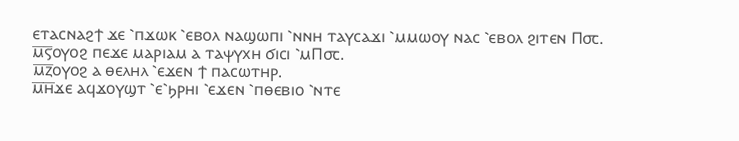ⲉⲧⲁⲥⲛⲁϩϯ ϫⲉ ⳿ⲡϫⲱⲕ ⳿ⲉⲃⲟⲗ ⲛⲁϣⲱⲡⲓ ⳿ⲛⲛⲏ ⲧⲁⲩⲥⲁϫⲓ ⳿ⲙⲙⲱⲟⲩ ⲛⲁⲥ ⳿ⲉⲃⲟⲗ ϩⲓⲧⲉⲛ Ⲡ⳪.
ⲙ̅ⲋ̅ⲟⲩⲟϩ ⲡⲉϫⲉ ⲙⲁⲣⲓⲁⲙ ⲁ ⲧⲁⲯⲩⲭⲏ ϭⲓⲥⲓ ⳿ⲙⲠ⳪.
ⲙ̅ⲍ̅ⲟⲩⲟϩ ⲁ ⲑⲉⲗⲏⲗ ⳿ⲉϫⲉⲛ ϯ ⲡⲁⲥⲱⲧⲏⲣ.
ⲙ̅ⲏ̅ϫⲉ ⲁϥϫⲟⲩϣⲧ ⳿ⲉ⳿ϧⲣⲏⲓ ⳿ⲉϫⲉⲛ ⳿ⲡⲑⲉⲃⲓⲟ ⳿ⲛⲧⲉ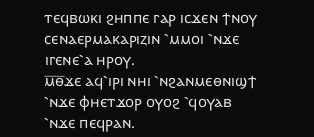ⲧⲉϥⲃⲱⲕⲓ ϩⲏⲡⲡⲉ ⲅⲁⲣ ⲓⲥϫⲉⲛ ϯⲛⲟⲩ ⲥⲉⲛⲁⲉⲣⲙⲁⲕⲁⲣⲓⲍⲓⲛ ⳿ⲙⲙⲟⲓ ⳿ⲛϫⲉ ⲓⲅⲉⲛⲉ⳿ⲁ ⲏⲣⲟⲩ.
ⲙ̅ⲑ̅ϫⲉ ⲁϥ⳿ⲓⲣⲓ ⲛⲏⲓ ⳿ⲛϩⲁⲛⲙⲉⲑⲛⲓϣϯ ⳿ⲛϫⲉ ⲫⲏⲉⲧϫⲟⲣ ⲟⲩⲟϩ ⳿ϥⲟⲩⲁⲃ ⳿ⲛϫⲉ ⲡⲉϥⲣⲁⲛ.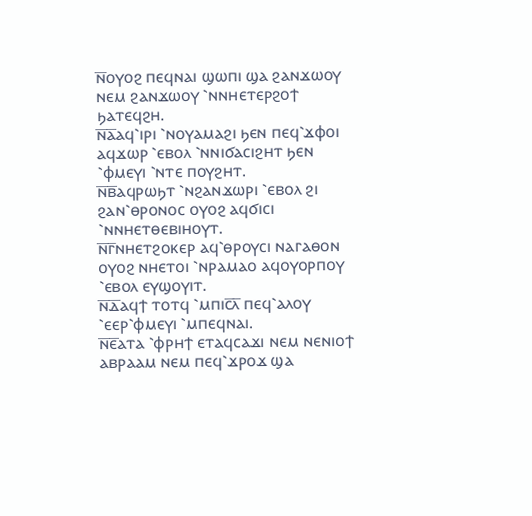ⲛ̅ⲟⲩⲟϩ ⲡⲉϥⲛⲁⲓ ϣⲱⲡⲓ ϣⲁ ϩⲁⲛϫⲱⲟⲩ ⲛⲉⲙ ϩⲁⲛϫⲱⲟⲩ ⳿ⲛⲛⲏⲉⲧⲉⲣϩⲟϯ ϧⲁⲧⲉϥϩⲏ.
ⲛ̅ⲁ̅ⲁϥ⳿ⲓⲣⲓ ⳿ⲛⲟⲩⲁⲙⲁϩⲓ ϧⲉⲛ ⲡⲉϥ⳿ϫⲫⲟⲓ ⲁϥϫⲱⲣ ⳿ⲉⲃⲟⲗ ⳿ⲛⲛⲓϭⲁⲥⲓϩⲏⲧ ϧⲉⲛ ⳿ⲫⲙⲉⲩⲓ ⳿ⲛⲧⲉ ⲡⲟⲩϩⲏⲧ.
ⲛ̅ⲃ̅ⲁϥⲣⲱϧⲧ ⳿ⲛϩⲁⲛϫⲱⲣⲓ ⳿ⲉⲃⲟⲗ ϩⲓ ϩⲁⲛ⳿ⲑⲣⲟⲛⲟⲥ ⲟⲩⲟϩ ⲁϥϭⲓⲥⲓ ⳿ⲛⲛⲏⲉⲧⲑⲉⲃⲓⲏⲟⲩⲧ.
ⲛ̅ⲅ̅ⲛⲏⲉⲧϩⲟⲕⲉⲣ ⲁϥ⳿ⲑⲣⲟⲩⲥⲓ ⲛⲁⲅⲁⲑⲟⲛ ⲟⲩⲟϩ ⲛⲏⲉⲧⲟⲓ ⳿ⲛⲣⲁⲙⲁⲟ ⲁϥⲟⲩⲟⲣⲡⲟⲩ ⳿ⲉⲃⲟⲗ ⲉⲩϣⲟⲩⲓⲧ.
ⲛ̅ⲇ̅ⲁϥϯ ⲧⲟⲧϥ ⳿ⲙⲡⲓⲥ̅ⲗ̅ ⲡⲉϥ⳿ⲁⲗⲟⲩ ⳿ⲉⲉⲣ⳿ⲫⲙⲉⲩⲓ ⳿ⲙⲡⲉϥⲛⲁⲓ.
ⲛ̅ⲉ̅ⲁⲧⲁ ⳿ⲫⲣⲏϯ ⲉⲧⲁϥⲥⲁϫⲓ ⲛⲉⲙ ⲛⲉⲛⲓⲟϯ ⲁⲃⲣⲁⲁⲙ ⲛⲉⲙ ⲡⲉϥ⳿ϫⲣⲟϫ ϣⲁ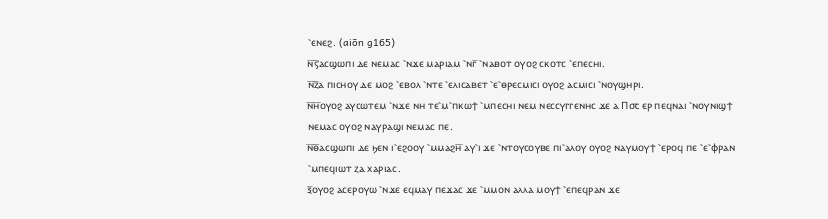⳿ⲉⲛⲉϩ. (aiōn g165)
ⲛ̅ⲋ̅ⲁⲥϣⲱⲡⲓ ⲇⲉ ⲛⲉⲙⲁⲥ ⳿ⲛϫⲉ ⲙⲁⲣⲓⲁⲙ ⳿ⲛⲅ̅ ⳿ⲛⲁⲃⲟⲧ ⲟⲩⲟϩ ⲥⲕⲟⲧⲥ ⳿ⲉⲡⲉⲥⲏⲓ.
ⲛ̅ⲍ̅ⲁ ⲡⲓⲥⲏⲟⲩ ⲇⲉ ⲙⲟϩ ⳿ⲉⲃⲟⲗ ⳿ⲛⲧⲉ ⳿ⲉⲗⲓⲥⲁⲃⲉⲧ ⳿ⲉ⳿ⲑⲣⲉⲥⲙⲓⲥⲓ ⲟⲩⲟϩ ⲁⲥⲙⲓⲥⲓ ⳿ⲛⲟⲩϣⲏⲣⲓ.
ⲛ̅ⲏ̅ⲟⲩⲟϩ ⲁⲩⲥⲱⲧⲉⲙ ⳿ⲛϫⲉ ⲛⲏ ⲧⲉ⳿ⲙ⳿ⲡⲕⲱϯ ⳿ⲙⲡⲉⲥⲏⲓ ⲛⲉⲙ ⲛⲉⲥⲥⲩⲅⲅⲉⲛⲏⲥ ϫⲉ ⲁ Ⲡ⳪ ⲉⲣ ⲡⲉϥⲛⲁⲓ ⳿ⲛⲟⲩⲛⲓϣϯ ⲛⲉⲙⲁⲥ ⲟⲩⲟϩ ⲛⲁⲩⲣⲁϣⲓ ⲛⲉⲙⲁⲥ ⲡⲉ.
ⲛ̅ⲑ̅ⲁⲥϣⲱⲡⲓ ⲇⲉ ϧⲉⲛ ⲓ⳿ⲉϩⲟⲟⲩ ⳿ⲙⲙⲁϩⲏ̅ ⲁⲩ⳿ⲓ ϫⲉ ⳿ⲛⲧⲟⲩⲥⲟⲩⲃⲉ ⲡⲓ⳿ⲁⲗⲟⲩ ⲟⲩⲟϩ ⲛⲁⲩⲙⲟⲩϯ ⳿ⲉⲣⲟϥ ⲡⲉ ⳿ⲉ⳿ⲫⲣⲁⲛ ⳿ⲙⲡⲉϥⲓⲱⲧ ⲍⲁ ⲭⲁⲣⲓⲁⲥ.
ⲝ̅ⲟⲩⲟϩ ⲁⲥⲉⲣⲟⲩⲱ ⳿ⲛϫⲉ ⲉϥⲙⲁⲩ ⲡⲉϫⲁⲥ ϫⲉ ⳿ⲙⲙⲟⲛ ⲁⲗⲗⲁ ⲙⲟⲩϯ ⳿ⲉⲡⲉϥⲣⲁⲛ ϫⲉ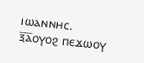ⲓⲱⲁⲛⲛⲏⲥ.
ⲝ̅ⲁ̅ⲟⲩⲟϩ ⲡⲉϫⲱⲟⲩ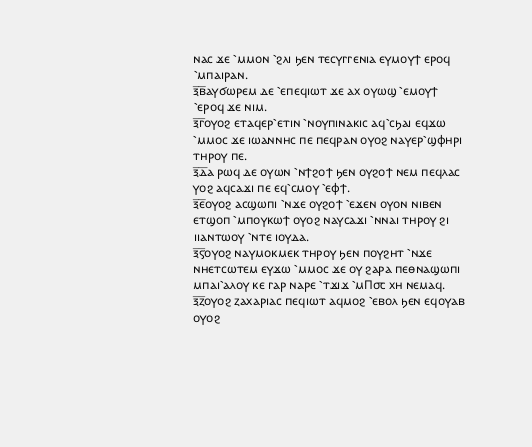ⲛⲁⲥ ϫⲉ ⳿ⲙⲙⲟⲛ ⳿ϩⲗⲓ ϧⲉⲛ ⲧⲉⲥⲩⲅⲅⲉⲛⲓⲁ ⲉⲩⲙⲟⲩϯ ⲉⲣⲟϥ ⳿ⲙⲡⲁⲓⲣⲁⲛ.
ⲝ̅ⲃ̅ⲁⲩϭⲱⲣⲉⲙ ⲇⲉ ⳿ⲉⲡⲉϥⲓⲱⲧ ϫⲉ ⲁⲭ ⲟⲩⲱϣ ⳿ⲉⲙⲟⲩϯ ⳿ⲉⲣⲟϥ ϫⲉ ⲛⲓⲙ.
ⲝ̅ⲅ̅ⲟⲩⲟϩ ⲉⲧⲁϥⲉⲣ⳿ⲉⲧⲓⲛ ⳿ⲛⲟⲩⲡⲓⲛⲁⲕⲓⲥ ⲁϥ⳿ⲥϧⲁⲓ ⲉϥϫⲱ ⳿ⲙⲙⲟⲥ ϫⲉ ⲓⲱⲁⲛⲛⲏⲥ ⲡⲉ ⲡⲉϥⲣⲁⲛ ⲟⲩⲟϩ ⲛⲁⲩⲉⲣ⳿ϣⲫⲏⲣⲓ ⲧⲏⲣⲟⲩ ⲡⲉ.
ⲝ̅ⲇ̅ⲁ ⲣⲱϥ ⲇⲉ ⲟⲩⲱⲛ ⳿ⲛϯϩⲟϯ ϧⲉⲛ ⲟⲩϩⲟϯ ⲛⲉⲙ ⲡⲉϥⲗⲁⲥ ⲩⲟϩ ⲁϥⲥⲁϫⲓ ⲡⲉ ⲉϥ⳿ⲥⲙⲟⲩ ⳿ⲉⲫϯ.
ⲝ̅ⲉ̅ⲟⲩⲟϩ ⲁⲥϣⲱⲡⲓ ⳿ⲛϫⲉ ⲟⲩϩⲟϯ ⳿ⲉϫⲉⲛ ⲟⲩⲟⲛ ⲛⲓⲃⲉⲛ ⲉⲧϣⲟⲡ ⳿ⲙⲡⲟⲩⲕⲱϯ ⲟⲩⲟϩ ⲛⲁⲩⲥⲁϫⲓ ⳿ⲛⲛⲁⲓ ⲧⲏⲣⲟⲩ ϩⲓ ⲓⲓⲁⲛⲧⲱⲟⲩ ⳿ⲛⲧⲉ ⲓⲟⲩⲇⲁ.
ⲝ̅ⲋ̅ⲟⲩⲟϩ ⲛⲁⲩⲙⲟⲕⲙⲉⲕ ⲧⲏⲣⲟⲩ ϧⲉⲛ ⲡⲟⲩϩⲏⲧ ⳿ⲛϫⲉ ⲛⲏⲉⲧⲥⲱⲧⲉⲙ ⲉⲩϫⲱ ⳿ⲙⲙⲟⲥ ϫⲉ ⲟⲩ ϩⲁⲣⲁ ⲡⲉⲑⲛⲁϣⲱⲡⲓ ⲙⲡⲁⲓ⳿ⲁⲗⲟⲩ ⲕⲉ ⲅⲁⲣ ⲛⲁⲣⲉ ⳿ⲧϫⲓϫ ⳿ⲙⲠ⳪ ⲭⲏ ⲛⲉⲙⲁϥ.
ⲝ̅ⲍ̅ⲟⲩⲟϩ ⲍⲁⲭⲁⲣⲓⲁⲥ ⲡⲉϥⲓⲱⲧ ⲁϥⲙⲟϩ ⳿ⲉⲃⲟⲗ ϧⲉⲛ ⲉϥⲟⲩⲁⲃ ⲟⲩⲟϩ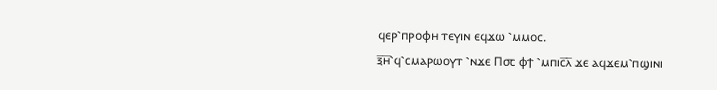ϥⲉⲣ⳿ⲡⲣⲟⲫⲏ ⲧⲉⲩⲓⲛ ⲉϥϫⲱ ⳿ⲙⲙⲟⲥ.
ⲝ̅ⲏ̅⳿ϥ⳿ⲥⲙⲁⲣⲱⲟⲩⲧ ⳿ⲛϫⲉ Ⲡ⳪ ⲫϯ ⳿ⲙⲡⲓⲥ̅ⲗ̅ ϫⲉ ⲁϥϫⲉⲙ⳿ⲡϣⲓⲛⲓ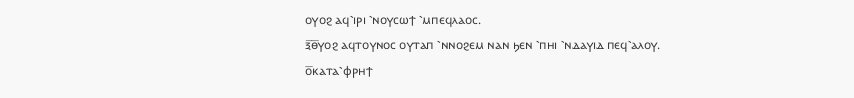ⲟⲩⲟϩ ⲁϥ⳿ⲓⲣⲓ ⳿ⲛⲟⲩⲥⲱϯ ⳿ⲙⲡⲉϥⲗⲁⲟⲥ.
ⲝ̅ⲑ̅ⲩⲟϩ ⲁϥⲧⲟⲩⲛⲟⲥ ⲟⲩⲧⲁⲡ ⳿ⲛⲛⲟϩⲉⲙ ⲛⲁⲛ ϧⲉⲛ ⳿ⲡⲏⲓ ⳿ⲛⲇⲁⲩⲓⲇ ⲡⲉϥ⳿ⲁⲗⲟⲩ.
ⲟ̅ⲕⲁⲧⲁ⳿ⲫⲣⲏϯ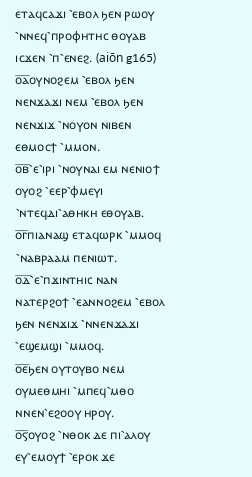ⲉⲧⲁϥⲥⲁϫⲓ ⳿ⲉⲃⲟⲗ ϧⲉⲛ ⲣⲱⲟⲩ ⳿ⲛⲛⲉϥ⳿ⲡⲣⲟⲫⲏⲧⲏⲥ ⲑⲟⲩⲁⲃ ⲓⲥϫⲉⲛ ⳿ⲡ⳿ⲉⲛⲉϩ. (aiōn g165)
ⲟ̅ⲁ̅ⲟⲩⲛⲟϩⲉⲙ ⳿ⲉⲃⲟⲗ ϧⲉⲛ ⲛⲉⲛϫⲁϫⲓ ⲛⲉⲙ ⳿ⲉⲃⲟⲗ ϧⲉⲛ ⲛⲉⲛϫⲓϫ ⳿ⲛⲟⲩⲟⲛ ⲛⲓⲃⲉⲛ ⲉⲑⲙⲟⲥϯ ⳿ⲙⲙⲟⲛ.
ⲟ̅ⲃ̅⳿ⲉ⳿ⲓⲣⲓ ⳿ⲛⲟⲩⲛⲁⲓ ⲉⲙ ⲛⲉⲛⲓⲟϯ ⲟⲩⲟϩ ⳿ⲉⲉⲣ⳿ⲫⲙⲉⲩⲓ ⳿ⲛⲧⲉϥⲇⲓ⳿ⲁⲑⲏⲕⲏ ⲉⲑⲟⲩⲁⲃ.
ⲟ̅ⲅ̅ⲡⲓⲁⲛⲁϣ ⲉⲧⲁϥⲱⲣⲕ ⳿ⲙⲙⲟϥ ⳿ⲛⲁⲃⲣⲁⲁⲙ ⲡⲉⲛⲓⲱⲧ.
ⲟ̅ⲇ̅⳿ⲉ⳿ⲡϫⲓⲛⲧⲏⲓⲥ ⲛⲁⲛ ⲛⲁⲧⲉⲣϩⲟϯ ⳿ⲉⲁⲛⲛⲟϩⲉⲙ ⳿ⲉⲃⲟⲗ ϧⲉⲛ ⲛⲉⲛϫⲓϫ ⳿ⲛⲛⲉⲛϫⲁϫⲓ ⳿ⲉϣⲉⲙϣⲓ ⳿ⲙⲙⲟϥ.
ⲟ̅ⲉ̅ϧⲉⲛ ⲟⲩⲧⲟⲩⲃⲟ ⲛⲉⲙ ⲟⲩⲙⲉⲑⲙⲏⲓ ⳿ⲙⲡⲉϥ⳿ⲙⲑⲟ ⲛⲛⲉⲛ⳿ⲉϩⲟⲟⲩ ⲏⲣⲟⲩ.
ⲟ̅ⲋ̅ⲟⲩⲟϩ ⳿ⲛⲑⲟⲕ ⲇⲉ ⲡⲓ⳿ⲁⲗⲟⲩ ⲉⲩ⳿ⲉⲙⲟⲩϯ ⳿ⲉⲣⲟⲕ ϫⲉ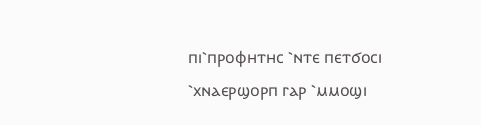ⲡⲓ⳿ⲡⲣⲟⲫⲏⲧⲏⲥ ⳿ⲛⲧⲉ ⲡⲉⲧϭⲟⲥⲓ ⳿ⲭⲛⲁⲉⲣϣⲟⲣⲡ ⲅⲁⲣ ⳿ⲙⲙⲟϣⲓ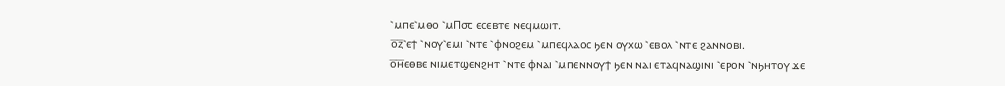⳿ⲙⲡⲉ⳿ⲙⲑⲟ ⳿ⲙⲠ⳪ ⲉⲥⲉⲃⲧⲉ ⲛⲉϥⲙⲱⲓⲧ.
ⲟ̅ⲍ̅⳿ⲉϯ ⳿ⲛⲟⲩ⳿ⲉⲙⲓ ⳿ⲛⲧⲉ ⳿ⲫⲛⲟϩⲉⲙ ⳿ⲙⲡⲉϥⲗⲁⲟⲥ ϧⲉⲛ ⲟⲩⲭⲱ ⳿ⲉⲃⲟⲗ ⳿ⲛⲧⲉ ϩⲁⲛⲛⲟⲃⲓ.
ⲟ̅ⲏ̅ⲉⲑⲃⲉ ⲛⲓⲙⲉⲧϣⲉⲛϩⲏⲧ ⳿ⲛⲧⲉ ⲫⲛⲁⲓ ⳿ⲙⲡⲉⲛⲛⲟⲩϯ ϧⲉⲛ ⲛⲁⲓ ⲉⲧⲁϥⲛⲁϣⲓⲛⲓ ⳿ⲉⲣⲟⲛ ⳿ⲛϧⲏⲧⲟⲩ ϫⲉ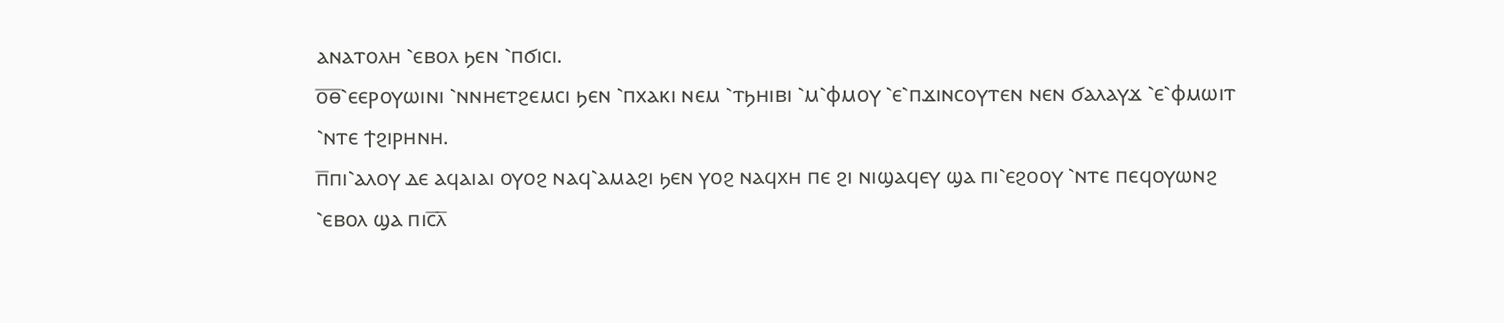ⲁⲛⲁⲧⲟⲗⲏ ⳿ⲉⲃⲟⲗ ϧⲉⲛ ⳿ⲡϭⲓⲥⲓ.
ⲟ̅ⲑ̅⳿ⲉⲉⲣⲟⲩⲱⲓⲛⲓ ⳿ⲛⲛⲏⲉⲧϩⲉⲙⲥⲓ ϧⲉⲛ ⳿ⲡⲭⲁⲕⲓ ⲛⲉⲙ ⳿ⲧϧⲏⲓⲃⲓ ⳿ⲙ⳿ⲫⲙⲟⲩ ⳿ⲉ⳿ⲡϫⲓⲛⲥⲟⲩⲧⲉⲛ ⲛⲉⲛ ϭⲁⲗⲁⲩϫ ⳿ⲉ⳿ⲫⲙⲱⲓⲧ ⳿ⲛⲧⲉ ϯϩⲓⲣⲏⲛⲏ.
ⲡ̅ⲡⲓ⳿ⲁⲗⲟⲩ ⲇⲉ ⲁϥⲁⲓⲁⲓ ⲟⲩⲟϩ ⲛⲁϥ⳿ⲁⲙⲁϩⲓ ϧⲉⲛ ⲩⲟϩ ⲛⲁϥⲭⲏ ⲡⲉ ϩⲓ ⲛⲓϣⲁϥⲉⲩ ϣⲁ ⲡⲓ⳿ⲉϩⲟⲟⲩ ⳿ⲛⲧⲉ ⲡⲉϥⲟⲩⲱⲛϩ ⳿ⲉⲃⲟⲗ ϣⲁ ⲡⲓⲥ̅ⲗ̅